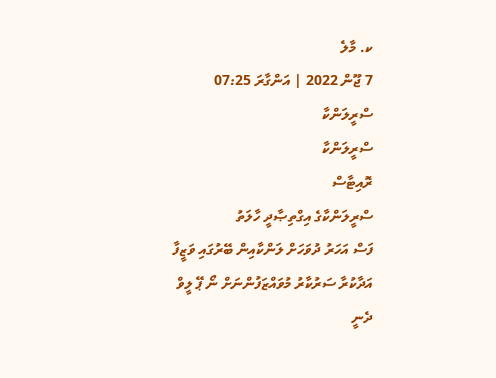ކ. މާލެ
7 ޖޫން 2022 | އަންގާރަ 07:25
ސްރީލަންކާ
ސްރީލަންކާ
ރޮއިޓާސް
ސްރީލަންކާގެ އިގްތިޞާދީ ހާލަތު
ފަސް އަހަރު ދުވަހަށް ލަންކާއިން ބޭރުގައި ވަޒީފާ އަދާކުރާ ސަރުކާރު މުވައްޒަފުންނަށް ނޯ ޕޭ ލީވް ދެނީ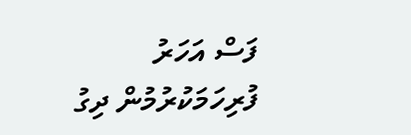ފަސް އަހަރު ފުރިހަމަކުރުމުން ދިގު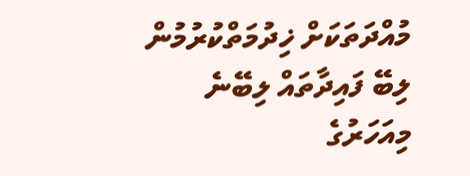މުއްދަތަކަށް ޚިދުމަތްކުރުމުން ލިބޭ ފައިދާތައް ލިބޭނެ
މިއަހަރުގެ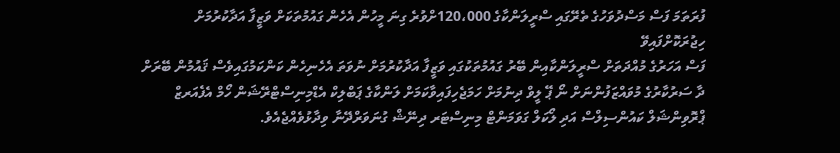ފުރަތަމަ ފަސް މަސްދުވަހުގެ ތެރޭގައި ސްރީލަންކާގެ 120،000ށްވުރެ ގިނަ މީހުން އެހެން ގައުމުތަކަށް ވަޒީފާ އަދާކުރުމަށް ހިޖުރަކޮށްފައިވޭ
ފަސް އަހަރުގެ މުއްދަތަށް ސްރީލަންކާއިން ބޭރު ގައުމުތަކުގައި ވަޒީފާ އަދާކުރުމަށް ނުވަތަ އެހެނިހެން ކަންކަމުގައިވެސް ޤައުމުން ބޭރަށް ދާ ސަރުކާރުގެ މުވައްޒަފުންނަށް ނޯ ޕޭ ލީވް ދިނުމަށް ހަމަޖެހިފައިވާކަމަށް ލަންކާގެ ޕަބްލިކް އެޑްމިނިސްޓްރޭޝަން ހޯމް އެފެއަރޒް ޕްރޮވިންޝަލް ކައުންސިލްސް އަދި ލޯކަލް ގަވަމަންޓް މިނިސްޓަރ ދިނޭޝް ގުނަވަރްދޭނާ ވިދާޅުވެއްޖެއެވެ.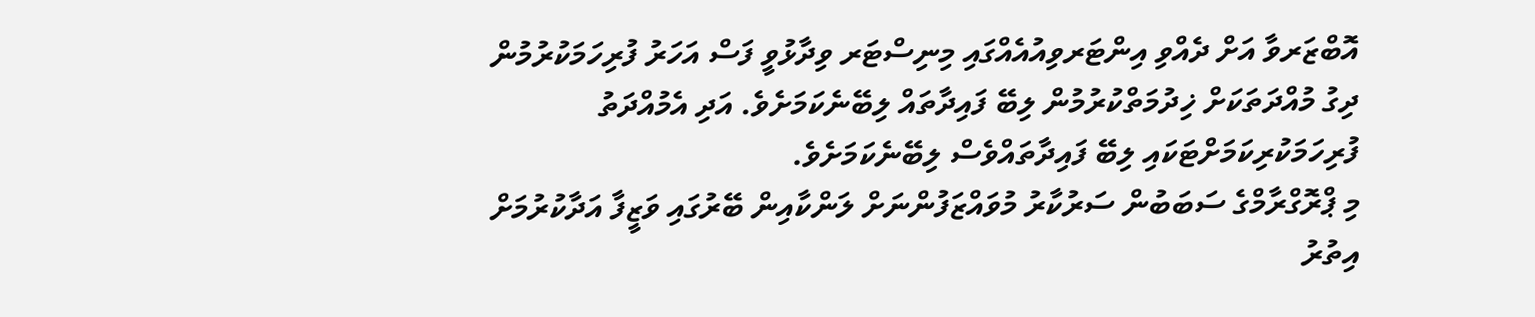އޮބްޒަރވާ އަށް ދެއްވި އިންޓަރވިއުއެއްގައި މިނިސްޓަރ ވިދާޅުވީ ފަސް އަހަރު ފުރިހަމަކުރުމުން ދިގު މުއްދަތަކަށް ޚިދުމަތްކުރުމުން ލިބޭ ފައިދާތައް ލިބޭނެކަމަށެވެ. އަދި އެމުއްދަތު ފުރިހަމަކުރިކަމަށްޓަކައި ލިބޭ ފައިދާތައްވެސް ލިބޭނެކަމަށެވެ.
މި ޕްރޮގްރާމްގެ ސަބަބުން ސަރުކާރު މުވައްޒަފުންނަށް ލަންކާއިން ބޭރުގައި ވަޒީފާ އަދާކުރުމަށް އިތުރު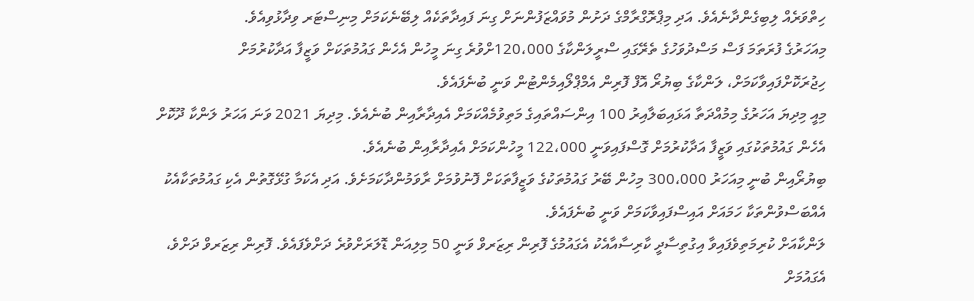ހިތްވަރެއް ލިބިގެންދާނެއެވެ. އަދި މިޕްރޮގްރާމްގެ ދަށުން މުވައްޒަފުންނަށް ގިނަ ފައިދާތަކެއް ލިބޭނެކަމަށް މިނިސްޓަރ ވިދާޅުވިއެވެ.
މިއަހަރުގެ ފުރަތަމަ ފަސް މަސްދުވަހުގެ ތެރޭގައި ސްރީލަންކާގެ 120،000ށްވުރެ ގިނަ މީހުން އެހެން ގައުމުތަކަށް ވަޒީފާ އަދާކުރުމަށް ހިޖުރަކޮށްފައިވާކަމަށް، ލަންކާގެ ބިޔުރޯ އޮފް ފޮރިން އެމްޕްލޯއިމެންޓުން ވަނީ ބުނެފައެވެ.
މިއީ މިދިޔަ އަހަރުގެ މިމުއްދަތާ އަޅައިބަލާއިރު 100 އިންސައްތައިގެ މަތިވުމެއްކަމަށް އެއިދާރާއިން ބުނެއެވެ. މިދިޔަ 2021 ވަނަ އަހަރު ލަންކާ ދޫކޮށް އެހެން ގައުމުތަކުގައި ވަޒީފާ އަދާކުރުމަށް ގޮސްފައިވަނީ 122،000 މީހުންކަމަށް އެއިދާރާއިން ބުނެއެވެ.
ބިޔުރޯއިން ބުނީ މިއަހަރު 300،000 މިހުން ބޭރު ގައުމުތަކުގެ ވަޒީފާތަކަށް ފޮނުވުމަށް ރާވަމުންދާކަމަށެވެ. އަދި އެކަމާ ގުޅޭގޮތުން އެކި ގައުމުތަކާއެކު އެއްބަސްވުންތަކާ ހަމައަށް އައިސްފައިވާކަމަށް ވަނީ ބުނެފައެވެ.
ލަންކާއަށް ކުރިމަތިވެފައިވާ އިގުތިސާދީ ކާރިސާއާއެކު އެގައުމުގެ ފޮރިން ރިޒަރވް ވަނީ 50 މިލިއަން ޑޮލަރަށްވުރެ ދަށްވެފައެވެ. ފޮރިން ރިޒަރވް ދަށްވެ، އެގައުމަށް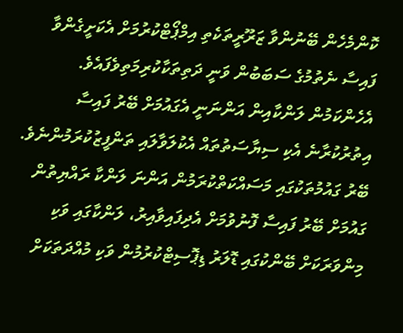ކޮންމެހެން ބޭނުންވާ ޒަރޫރީތަކެތި އިމްޕޯޓްކުރުމަށް އެކަށީގެންވާ ފައިސާ ނެތުމުގެ ސަބަބުން ވަނީ ދަތިތަކާކުރިމަތިވެފައެވެ. އެހެންކަމުން ލަންކާއިން އަންނަނީ އެގައުމަށް ބޭރު ފައިސާ އިތުރުކުރާނެ އެކި ސިޔާސަތުތައް އެކުލަވާލައި ތަންފީޒުކުރަމުންނެވެ.
ބޭރު ގައުމުތަކުގައި މަސައްކަތްކުރަމުން އަންނަ ލަންކާ ރައްޔިތުން ގައުމަށް ބޭރު ފައިސާ ފޮނުވުމަށް އެދިފައިވާއިރު، ލަންކާގައި ވަކި މިންވަރަކަށް ބޭންކުގައި ޑޮލަރު ޑިޕޮސިޓްކުރުމުން ވަކި މުއްދަތަކަށް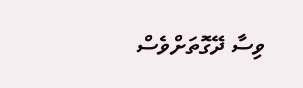ވިސާ ދޭގޮތަށްވެސް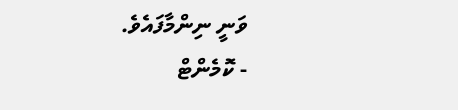ވަނީ ނިންމާފައެވެ.
- ކޮމެންޓް